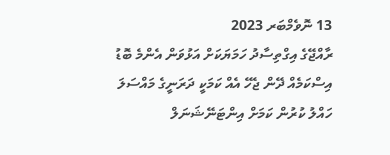13 ނޮވެމްބަރ 2023
ރާއްޖޭގެ އިގްތިސާދު ހަމަޔަކަށް އަޅުވަން އެންމެ ބޮޑު އިސްކަމެއް ދޭން ޖެހޭ އެއް ކަމަކީ ދަރަނީގެ މައްސަލަ ހައްލު ކުރުން ކަމަށް އިންޓަނޭޝަނަލް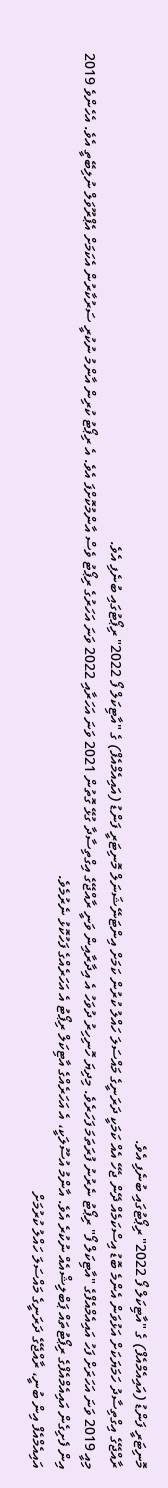މޮނިޓަރީ ފަންޑު (އައިއެމްއެފް) ގެ "އާޓިކަލް ފޯ 2022" ރިޕޯޓުގައި ބުނެފި އެވެ.
ރާއްޖޭގެ އިގްތިސާދު ހަމަޔަކަށް އަޅުވަން އެންމެ ބޮޑު އިސްކަމެއް ދޭން ޖެހޭ އެއް ކަމަކީ ދަރަނީގެ މައްސަލަ ހައްލު ކުރުން ކަމަށް އިންޓަނޭޝަނަލް މޮނިޓަރީ ފަންޑު (އައިއެމްއެފް) ގެ "އާޓިކަލް ފޯ 2022" ރިޕޯޓުގައި ބުނެފި އެވެ.
މިއީ 2019 ވަނަ އަހަރަށް ފަހު އައިއެމްއެފްގެ "އާޓިކަލް ފޯ" ރިޕޯޓު ނެރުނު ފުރަތަމަ ފަހަރެވެ. މިދިޔަ ހޮނިހިރު ދުވަހު އެ އިދާރާއިން ވަނީ ރާއްޖޭގެ އިގްތިސާދާ ގުޅޭ ގޮތުން 2021 ވަނަ އަހަރާއި 2022 ވަނަ އަހަރުގެ ރިޕޯޓު ވެސް އާންމުކޮށްފަ އެވެ. އެ ރިޕޯޓު ކުރިން އާންމު ނުކުރީ ސަރުކާރުން އެކަމަށް އެޕްރޫވަލް ނުލިބޭތީ އެވެ. އެހެންވެ 2019 އިން ފެށިގެން އައިއެމްއެފްގެ ރިޕޯޓުތައް ޕަބްލިޝްއެއް ނުކުރެ އެވެ. އާންމު އުސޫލަކީ، އެ އަހަރެއްގެ އާޓިކަލް ރިޕޯޓު އެ އަހަރެއްގެ ފަހުކޮޅު ނެރުމެވެ.
އައިއެމްއެފް އިން ބުނީ، ރާއްޖޭގެ ދަރަނީގެ މައްސަލަ ހައްލު ކުރުމަށް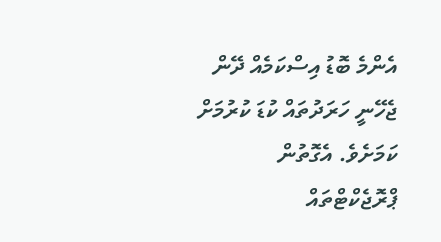އެންމެ ބޮޑު އިސްކަމެއް ދޭން ޖެހޭނީ ހަރަދުތައް ކުޑަ ކުރުމަށް ކަމަށެވެ. އެގޮތުން ޕްރޮޖެކްޓްތައް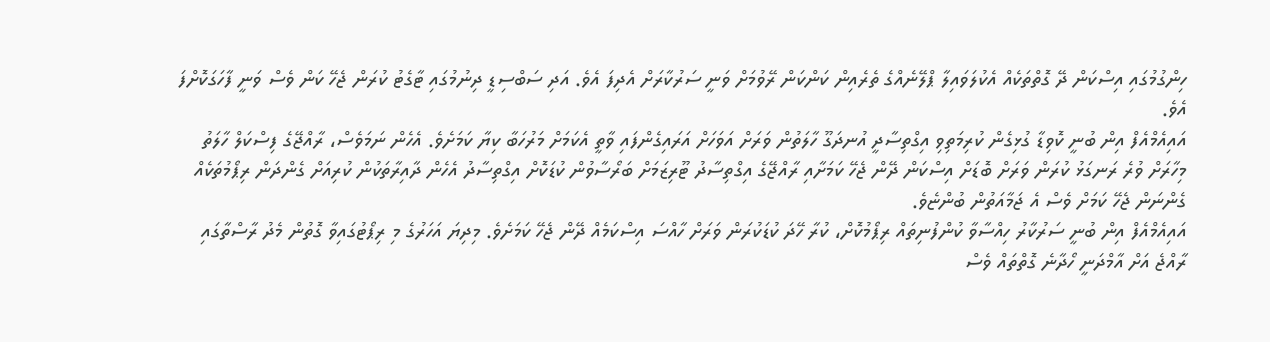ހިންގުމުގައި އިސްކަން ދޭ ގޮތްތަކެއް އެކުލަވައިލާ ޕްލޭނެއްގެ ތެރެއިން ކަންކަން ރޭވުމަށް ވަނީ ސަރުކާރަށް އެދިފަ އެވެ. އަދި ސަބްސިޑީ ދިނުމުގައި ޓާގެޓު ކުރަން ޖެހޭ ކަން ވެސް ވަނީ ފާހަގަކޮށްފަ އެވެ.
އައިއެމްއެފް އިން ބުނީ ކޮވިޑާ ގުޅިގެން ކުރިމަތިވި އިގްތިސާދީ އުނދަގޫ ހާލަތުން ވަރަށް އަވަހަށް އަރައިގެންފައި ވާތީ އެކަމަށް މަރުހަބާ ކިޔާ ކަމަށެވެ. އެހެން ނަމަވެސް، ރާއްޖޭގެ ފިސްކަލް ހާލަތު މިހާރަށް ވުރެ ރަނގަޅު ކުރަން ވަރަށް ބޮޑަށް އިސްކަން ދޭން ޖެހޭ ކަމަށާއި ރާއްޖޭގެ އިގްތިސާދު ޓޫރިޒަމަށް ބަރޯސާވުން ކުޑަކޮށް އިގްތިސާދު އެހެން ދާއިރާތަކުން ކުރިއަށް ގެންދަން ރިޕޯމުތަކެއް ގެންނަން ޖެހޭ ކަމަށް ވެސް އެ ޖަމާއަތުން ބުންޏެވެ.
އައިއެމްއެފް އިން ބުނީ ސަރުކާރު ހިއްސާވާ ކުންފުނިތައް ރިޕޯމުކޮށް، ކުރާ ހޭދަ ކުޑަކުރަން ވަރަށް ހާއްސަ އިސްކަމެއް ދޭން ޖެހޭ ކަމަށެވެ. މިދިޔަ އަހަރުގެ މި ރިޕޯޓުގައިވާ ގޮތުން މެދު ރާސްތާގައި ރާއްޖެ އަށް އާމްދަނީ ހޯދާނެ ގޮތްތައް ވެސް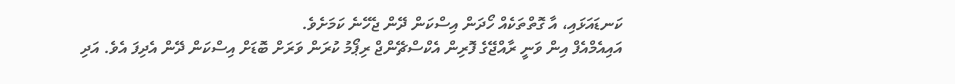ކަނޑައަޅައި، އާ ގޮތްތަކެއް ހޯދަން އިސްކަން ދޭން ޖެހޭނެ ކަމަށެވެ.
އައިއެމްއެފް އިން ވަނީ ރާއްޖޭގެ ފޮރިން އެކްސްޗޭންޖް ރިޕޯމު ކުރަން ވަރަށް ބޮޑަށް އިސްކަން ދޭން އެދިފަ އެވެ. އަދި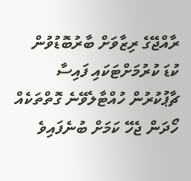ރާއްޖޭގެ ރިޒާވަށް ބާރުބޮޑުވުން ކުޑަ ކުރުމަށްޓަކައި ފައިސާ ޗާޕުކުރުން ހުއްޓާލެވޭނެ ގޮތްތަކެއް ހޯދަން ޖެހޭ ކަމަށް ބުނެފައިވެ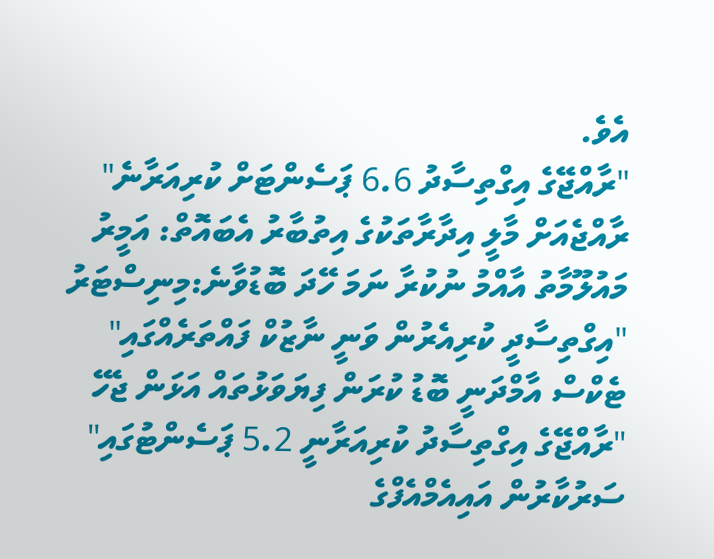އެވެ.
"ރާއްޖޭގެ އިގްތިސާދު 6.6 ޕަސެންޓަށް ކުރިއަރާނެ"
ރާއްޖެއަށް މާލީ އިދާރާތަކުގެ އިތުބާރު އެބައޮތް: އަމީރު
މައުލޫމާތު އާއްމު ނުކުރާ ނަމަ ހޭދަ ބޮޑުވާނެ:މިނިސްޓަރު
"އިގްތިސާދީ ކުރިއެރުން ވަނީ ނާޒުކް ފައްތަރެއްގައި"
ޓެކްސް އާމްދަނީ ބޮޑު ކުރަން ފިޔަވަޅުތައް އަޅަން ޖެހޭ
"ރާއްޖޭގެ އިގްތިސާދު ކުރިއަރާނީ 5.2 ޕަސެންޓުގައި"
ސަރުކާރުން އައިއެމްއެފްގެ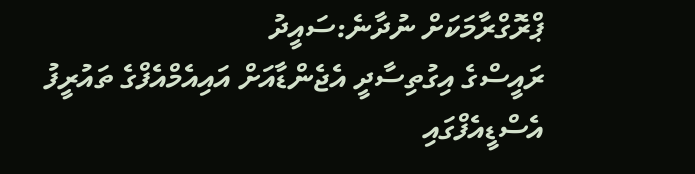ޕްރޮގްރާމަކަށް ނުދާނެ:ސައީދު
ރައީސްގެ އިގުތިސާދީ އެޖެންޑާއަށް އައިއެމްއެފްގެ ތައުރީފު
އެސްޑީއެފްގައި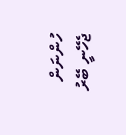ހުންނަން ޖެހޭނީ ބޭރު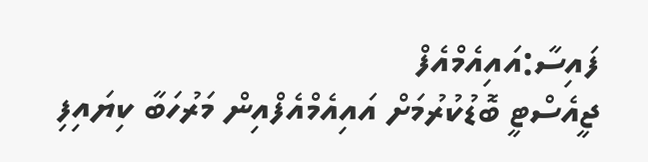ފައިސާ:އައިއެމްއެފް
ޖީއެސްޓީ ބޮޑުކުރުމަށް އައިއެމްއެފްއިން މަރުހަބާ ކިޔައިފި